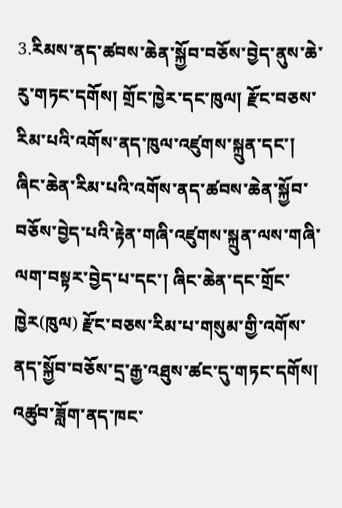3.རིམས་ནད་ཚབས་ཆེན་སྐྱོབ་བཅོས་བྱེད་ནུས་ཆེ་རུ་གཏང་དགོས། གྲོང་ཁྱེར་དང་ཁུལ། རྫོང་བཅས་རིམ་པའི་འགོས་ནད་ཁུལ་འཛུགས་སྐྲུན་དང་། ཞིང་ཆེན་རིམ་པའི་འགོས་ནད་ཚབས་ཆེན་སྐྱོབ་བཅོས་བྱེད་པའི་རྟེན་གཞི་འཛུགས་སྐྲུན་ལས་གཞི་ལག་བསྟར་བྱེད་པ་དང་། ཞིང་ཆེན་དང་གྲོང་ཁྱེར(ཁུལ) རྫོང་བཅས་རིམ་པ་གསུམ་གྱི་འགོས་ནད་སྐྱོབ་བཅོས་དྲ་རྒྱ་འཐུས་ཚང་དུ་གཏང་དགོས། འཚུབ་ཟློག་ནད་ཁང་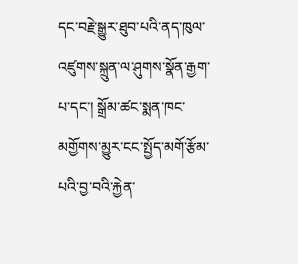དང་བརྗེ་སྒྱུར་ཐུབ་པའི་ནད་ཁུལ་འཛུགས་སྐྲུན་ལ་ཤུགས་སྣོན་རྒྱག་པ་དང་། སྒྲོམ་ཚང་སྨན་ཁང་མགྱོགས་མྱུར་ངང་སྤྱོད་མགོ་རྩོམ་པའི་བྱ་བའི་རྐྱེན་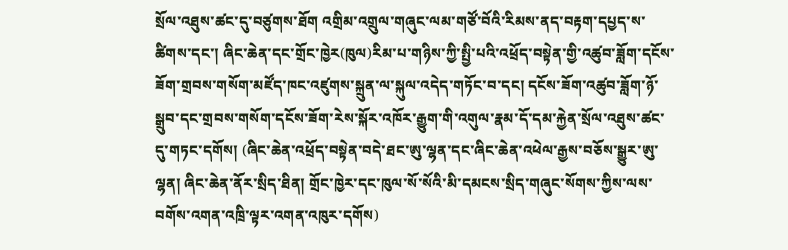སྲོལ་འཐུས་ཚང་དུ་བཙུགས་ཐོག འགྲིམ་འགྲུལ་གཞུང་ལམ་གཙོ་བོའི་རིམས་ནད་བརྟག་དཔྱད་ས་ཚིགས་དང་། ཞིང་ཆེན་དང་གྲོང་ཁྱེར(ཁུལ)རིམ་པ་གཉིས་ཀྱི་སྤྱི་པའི་འཕྲོད་བསྟེན་གྱི་འཚུབ་ཟློག་དངོས་ཟོག་གྲབས་གསོག་མཛོད་ཁང་འཛུགས་སྐྲུན་ལ་སྐུལ་འདེད་གཏོང་བ་དང། དངོས་ཟོག་འཚུབ་ཟློག་ཉོ་སྒྲུབ་དང་གྲབས་གསོག་དངོས་ཟོག་རེས་སྐོར་འཁོར་རྒྱུག་གི་འགུལ་རྣམ་དོ་དམ་རྐྱེན་སྲོལ་འཐུས་ཚང་དུ་གཏང་དགོས། (ཞིང་ཆེན་འཕྲོད་བསྟེན་བདེ་ཐང་ཨུ་ལྷན་དང་ཞིང་ཆེན་འཕེལ་རྒྱས་བཅོས་སྒྱུར་ཨུ་ལྷན། ཞིང་ཆེན་ནོར་སྲིད་ཐིན། གྲོང་ཁྱེར་དང་ཁུལ་སོ་སོའི་མི་དམངས་སྲིད་གཞུང་སོགས་ཀྱིས་ལས་བགོས་འགན་འཁྲི་ལྟར་འགན་འཁུར་དགོས)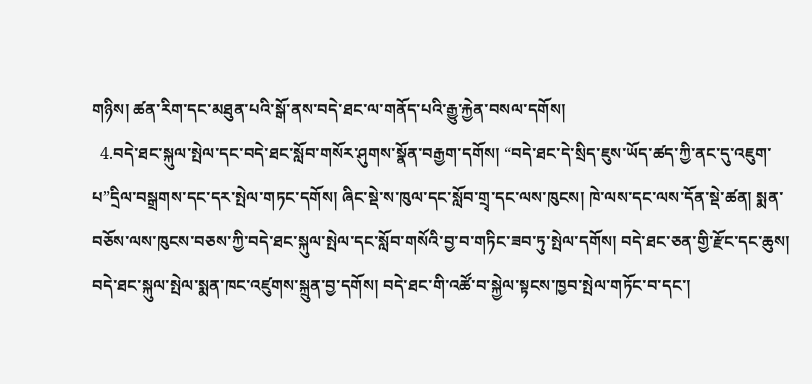གཉིས། ཚན་རིག་དང་མཐུན་པའི་སྒོ་ནས་བདེ་ཐང་ལ་གནོད་པའི་རྒྱུ་རྐྱེན་བསལ་དགོས།
  4.བདེ་ཐང་སྐུལ་སྤེལ་དང་བདེ་ཐང་སློབ་གསོར་ཤུགས་སྣོན་བརྒྱག་དགོས། “བདེ་ཐང་དེ་སྲིད་ཇུས་ཡོད་ཚད་ཀྱི་ནང་དུ་འཇུག་པ”དྲིལ་བསྒྲགས་དང་དར་སྤེལ་གཏང་དགོས། ཞིང་སྡེ་ས་ཁུལ་དང་སློབ་གྲྭ་དང་ལས་ཁུངས། ཁེ་ལས་དང་ལས་དོན་སྡེ་ཚན། སྨན་བཅོས་ལས་ཁུངས་བཅས་ཀྱི་བདེ་ཐང་སྐུལ་སྤེལ་དང་སློབ་གསོའི་བྱ་བ་གཏིང་ཟབ་ཏུ་སྤེལ་དགོས། བདེ་ཐང་ཅན་གྱི་རྫོང་དང་ཆུས། བདེ་ཐང་སྐུལ་སྤེལ་སྨན་ཁང་འཛུགས་སྐྲུན་བྱ་དགོས། བདེ་ཐང་གི་འཚོ་བ་སྐྱེལ་སྟངས་ཁྱབ་སྤེལ་གཏོང་བ་དང་།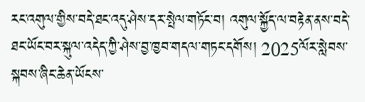རང་འགུལ་གྱིས་བདེ་ཐང་འདུ་ཤེས་དར་སྤེལ་གཏོང་བ། འགུལ་སྐྱོད་ལ་བརྟེན་ནས་བདེ་ཐང་ཡོང་བར་སྐུལ་འདེད་ཀྱི་ཤེས་བྱ་ཁྱབ་གདལ་གཏང་དགོས། 2025ལོར་སླེབས་སྐབས་ཞིང་ཆེན་ཡོངས་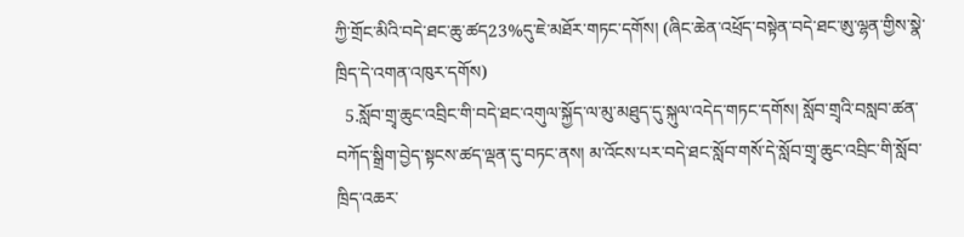ཀྱི་གྲོང་མིའི་བདེ་ཐང་ཆུ་ཚད23%དུ་ཇེ་མཐོར་གཏང་དགོས། (ཞིང་ཆེན་འཕྲོད་བསྟེན་བདེ་ཐང་ཨུ་ལྷན་གྱིས་སྣེ་ཁྲིད་དེ་འགན་འཁུར་དགོས)
  5.སློབ་གྲྭ་ཆུང་འབྲིང་གི་བདེ་ཐང་འགུལ་སྐྱོད་ལ་མུ་མཐུད་དུ་སྐུལ་འདེད་གཏང་དགོས། སློབ་གྲྭའི་བསླབ་ཚན་བཀོད་སྒྲིག་བྱེད་སྟངས་ཚད་ལྡན་དུ་བཏང་ནས། མ་འོངས་པར་བདེ་ཐང་སློབ་གསོ་དེ་སློབ་གྲྭ་ཆུང་འབྲིང་གི་སློབ་ཁྲིད་འཆར་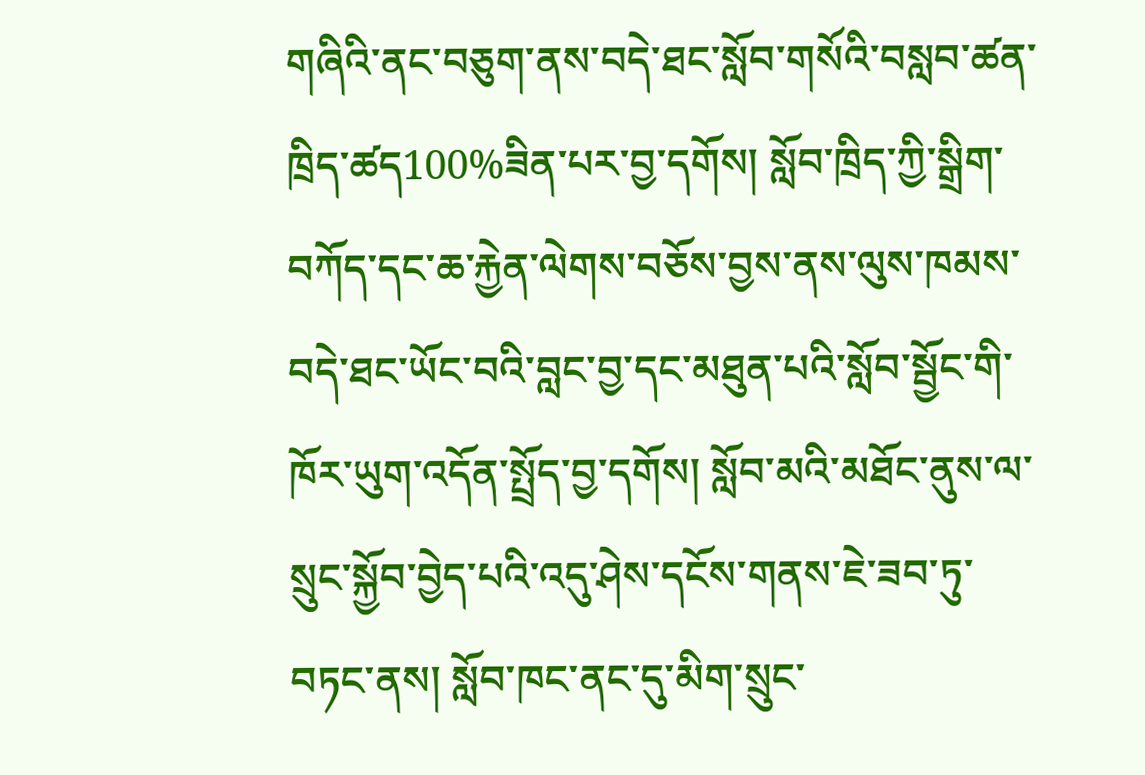གཞིའི་ནང་བཅུག་ནས་བདེ་ཐང་སློབ་གསོའི་བསླབ་ཚན་ཁྲིད་ཚད100%ཟིན་པར་བྱ་དགོས། སློབ་ཁྲིད་ཀྱི་སྒྲིག་བཀོད་དང་ཆ་རྐྱེན་ལེགས་བཅོས་བྱས་ནས་ལུས་ཁམས་བདེ་ཐང་ཡོང་བའི་བླང་བྱ་དང་མཐུན་པའི་སློབ་སྦྱོང་གི་ཁོར་ཡུག་འདོན་སྤྲོད་བྱ་དགོས། སློབ་མའི་མཐོང་ནུས་ལ་སྲུང་སྐྱོབ་བྱེད་པའི་འདུ་ཤེས་དངོས་གནས་ཇེ་ཟབ་ཏུ་བཏང་ནས། སློབ་ཁང་ནང་དུ་མིག་སྲུང་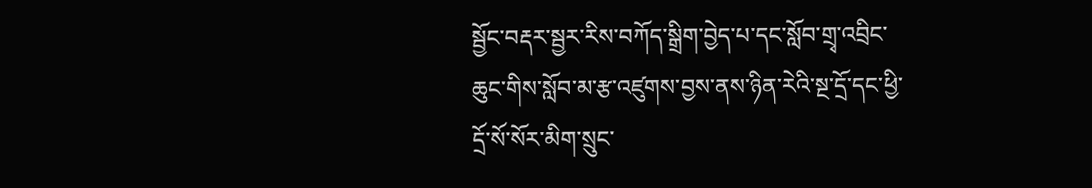སྦྱོང་བརྡར་སྦྱར་རིས་བཀོད་སྒྲིག་བྱེད་པ་དང་སློབ་གྲྭ་འབྲིང་ཆུང་གིས་སློབ་མ་རྩ་འཛུགས་བྱས་ནས་ཉིན་རེའི་སྔ་དྲོ་དང་ཕྱི་དྲོ་སོ་སོར་མིག་སྲུང་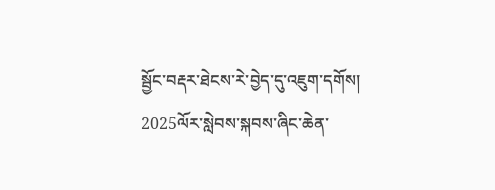སྦྱོང་བརྡར་ཐེངས་རེ་བྱེད་དུ་འཇུག་དགོས། 2025ལོར་སླེབས་སྐབས་ཞིང་ཆེན་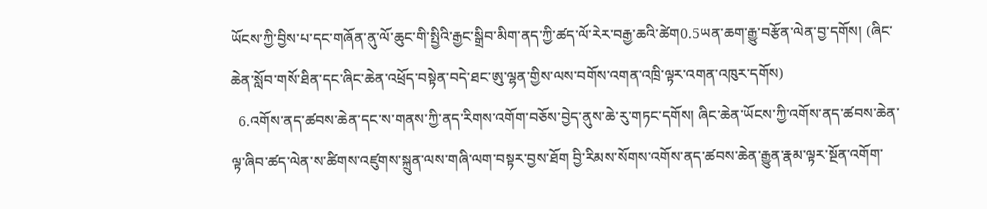ཡོངས་ཀྱི་བྱིས་པ་དང་གཞོན་ནུ་ལོ་ཆུང་གི་སྤྱིའི་རྒྱང་སྒྲིབ་མིག་ནད་ཀྱི་ཚད་ལོ་རེར་བརྒྱ་ཆའི་ཚེག0.5ཡན་ཆག་རྒྱུ་བརྩོན་ལེན་བྱ་དགོས། (ཞིང་ཆེན་སློབ་གསོ་ཐིན་དང་ཞིང་ཆེན་འཕྲོད་བསྟེན་བདེ་ཐང་ཨུ་ལྷན་གྱིས་ལས་བགོས་འགན་འཁྲི་ལྟར་འགན་འཁུར་དགོས)
  6.འགོས་ནད་ཚབས་ཆེན་དང་ས་གནས་ཀྱི་ནད་རིགས་འགོག་བཅོས་བྱེད་ནུས་ཆེ་རུ་གཏང་དགོས། ཞིང་ཆེན་ཡོངས་ཀྱི་འགོས་ནད་ཚབས་ཆེན་ལྟ་ཞིབ་ཚད་ལེན་ས་ཚིགས་འཛུགས་སྐྲུན་ལས་གཞི་ལག་བསྟར་བྱས་ཐོག བྱི་རིམས་སོགས་འགོས་ནད་ཚབས་ཆེན་རྒྱུན་རྣམ་ལྟར་སྔོན་འགོག་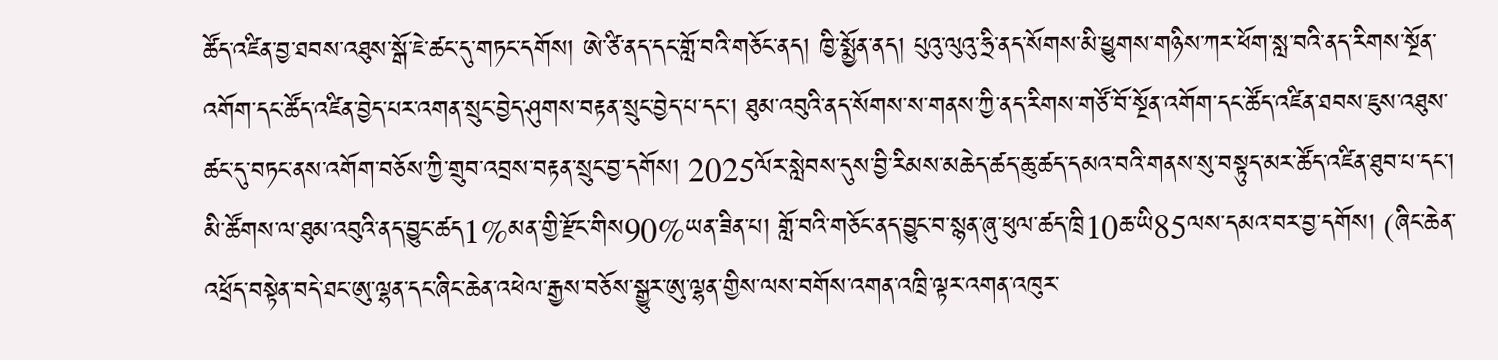ཚོད་འཛིན་བྱ་ཐབས་འཐུས་སྒོ་ཇེ་ཚང་དུ་གཏང་དགོས། ཨེ་ཙི་ནད་དང་གློ་བའི་གཅོང་ནད། ཁྱི་སྨྱོན་ནད། པུའུ་ལུའུ་ཧྲི་ནད་སོགས་མི་ཕྱུགས་གཉིས་ཀར་ཕོག་སླ་བའི་ནད་རིགས་སྔོན་འགོག་དང་ཚོད་འཛིན་བྱེད་པར་འགན་སྲུང་བྱེད་ཤུགས་བརྟན་སྲུང་བྱེད་པ་དང་། ཐུམ་འབུའི་ནད་སོགས་ས་གནས་ཀྱི་ནད་རིགས་གཙོ་བོ་སྔོན་འགོག་དང་ཚོད་འཛིན་ཐབས་ཇུས་འཐུས་ཚང་དུ་བཏང་ནས་འགོག་བཅོས་ཀྱི་གྲུབ་འབྲས་བརྟན་སྲུང་བྱ་དགོས། 2025ལོར་སླེབས་དུས་བྱི་རིམས་མཆེད་ཚད་ཆུ་ཚད་དམའ་བའི་གནས་སུ་བསྟུད་མར་ཚོད་འཛིན་ཐུབ་པ་དང་། མི་ཚོགས་ལ་ཐུམ་འབུའི་ནད་བྱུང་ཚད1%མན་གྱི་རྫོང་གིས90%ཡན་ཟིན་པ། གློ་བའི་གཅོང་ནད་བྱུང་བ་སྙན་ཞུ་ཕུལ་ཚད་ཁྲི10ཆ་ཡི85ལས་དམའ་བར་བྱ་དགོས། (ཞིང་ཆེན་འཕྲོད་བསྟེན་བདེ་ཐང་ཨུ་ལྷན་དང་ཞིང་ཆེན་འཕེལ་རྒྱས་བཅོས་སྒྱུར་ཨུ་ལྷན་གྱིས་ལས་བགོས་འགན་འཁྲི་ལྟར་འགན་འཁུར་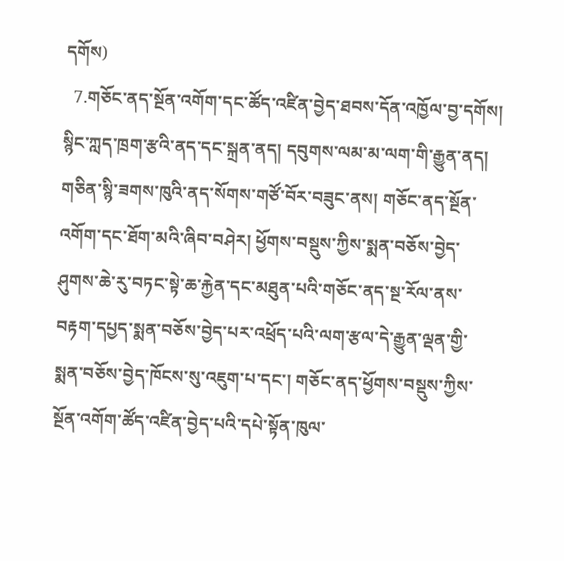དགོས)
  7.གཅོང་ནད་སྔོན་འགོག་དང་ཚོད་འཛིན་བྱེད་ཐབས་དོན་འཁྱོལ་བྱ་དགོས། སྙིང་ཀླད་ཁྲག་རྩའི་ནད་དང་སྐྲན་ནད། དབུགས་ལམ་མ་ལག་གི་རྒྱུན་ནད། གཅིན་སྙི་ཟགས་ཁུའི་ནད་སོགས་གཙོ་བོར་བཟུང་ནས། གཅོང་ནད་སྔོན་འགོག་དང་ཐོག་མའི་ཞིབ་བཤེར། ཕྱོགས་བསྡུས་ཀྱིས་སྨན་བཅོས་བྱེད་ཤུགས་ཆེ་རུ་བཏང་སྟེ་ཆ་རྐྱེན་དང་མཐུན་པའི་གཅོང་ནད་སྔ་རོལ་ནས་བརྟག་དཔྱད་སྨན་བཅོས་བྱེད་པར་འཕྲོད་པའི་ལག་རྩལ་དེ་རྒྱུན་ལྡན་གྱི་སྨན་བཅོས་བྱེད་ཁོངས་སུ་འཇུག་པ་དང་། གཅོང་ནད་ཕྱོགས་བསྡུས་ཀྱིས་སྔོན་འགོག་ཚོད་འཛིན་བྱེད་པའི་དཔེ་སྟོན་ཁུལ་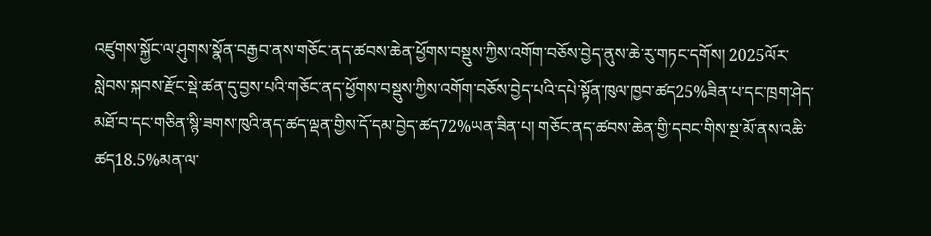འཛུགས་སྐྱོང་ལ་ཤུགས་སྣོན་བརྒྱབ་ནས་གཅོང་ནད་ཚབས་ཆེན་ཕྱོགས་བསྡུས་ཀྱིས་འགོག་བཅོས་བྱེད་ནུས་ཆེ་རུ་གཏང་དགོས། 2025ལོར་སླེབས་སྐབས་རྫོང་སྡེ་ཚན་དུ་བྱས་པའི་གཅོང་ནད་ཕྱོགས་བསྡུས་ཀྱིས་འགོག་བཅོས་བྱེད་པའི་དཔེ་སྟོན་ཁུལ་ཁྱབ་ཚད25%ཟིན་པ་དང་ཁྲག་ཤེད་མཐོ་བ་དང་གཅིན་སྙི་ཟགས་ཁུའི་ནད་ཚད་ལྡན་གྱིས་དོ་དམ་བྱེད་ཚད72%ཡན་ཟིན་པ། གཅོང་ནད་ཚབས་ཆེན་གྱི་དབང་གིས་སྔ་མོ་ནས་འཆི་ཚད18.5%མན་ལ་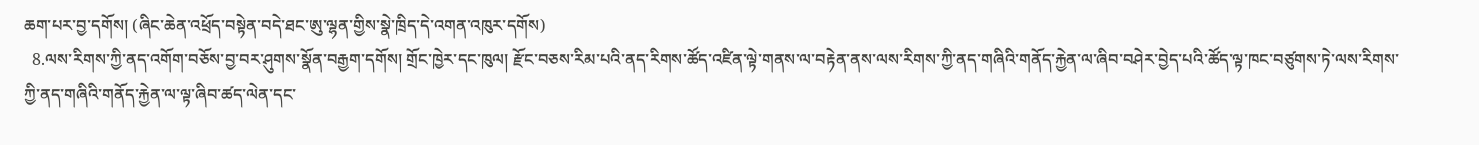ཆག་པར་བྱ་དགོས། (ཞིང་ཆེན་འཕྲོད་བསྟེན་བདེ་ཐང་ཨུ་ལྷན་གྱིས་སྣེ་ཁྲིད་དེ་འགན་འཁུར་དགོས)
  8.ལས་རིགས་ཀྱི་ནད་འགོག་བཅོས་བྱ་བར་ཤུགས་སྣོན་བརྒྱག་དགོས། གྲོང་ཁྱེར་དང་ཁུལ། རྫོང་བཅས་རིམ་པའི་ནད་རིགས་ཚོད་འཛིན་ལྟེ་གནས་ལ་བརྟེན་ནས་ལས་རིགས་ཀྱི་ནད་གཞིའི་གནོད་རྐྱེན་ལ་ཞིབ་བཤེར་བྱེད་པའི་ཚོད་ལྟ་ཁང་བཙུགས་ཏེ་ལས་རིགས་ཀྱི་ནད་གཞིའི་གནོད་རྐྱེན་ལ་ལྟ་ཞིབ་ཚད་ལེན་དང་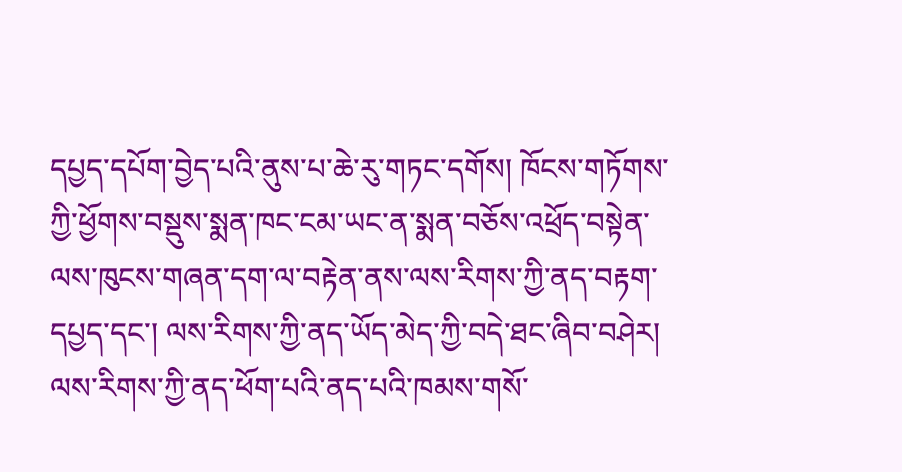དཔྱད་དཔོག་བྱེད་པའི་ནུས་པ་ཆེ་རུ་གཏང་དགོས། ཁོངས་གཏོགས་ཀྱི་ཕྱོགས་བསྡུས་སྨན་ཁང་ངམ་ཡང་ན་སྨན་བཅོས་འཕྲོད་བསྟེན་ལས་ཁུངས་གཞན་དག་ལ་བརྟེན་ནས་ལས་རིགས་ཀྱི་ནད་བརྟག་དཔྱད་དང་། ལས་རིགས་ཀྱི་ནད་ཡོད་མེད་ཀྱི་བདེ་ཐང་ཞིབ་བཤེར། ལས་རིགས་ཀྱི་ནད་ཕོག་པའི་ནད་པའི་ཁམས་གསོ་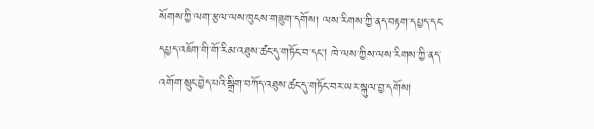སོགས་ཀྱི་ལག་རྩལ་ལས་ཁུངས་གཟུག་དགོས། ལས་རིགས་ཀྱི་ནད་བརྟག་དཔྱད་དང་དཔྱད་འཇོག་གི་གོ་རིམ་འཐུས་ཚང་དུ་གཏོང་བ་དང། ཁེ་ལས་ཀྱིས་ལས་རིགས་ཀྱི་ནད་འགོག་སྲུང་བྱེད་པའི་སྒྲིག་བཀོད་འཐུས་ཚང་དུ་གཏོང་བར་ཡར་སྐུལ་བྱ་དགོས།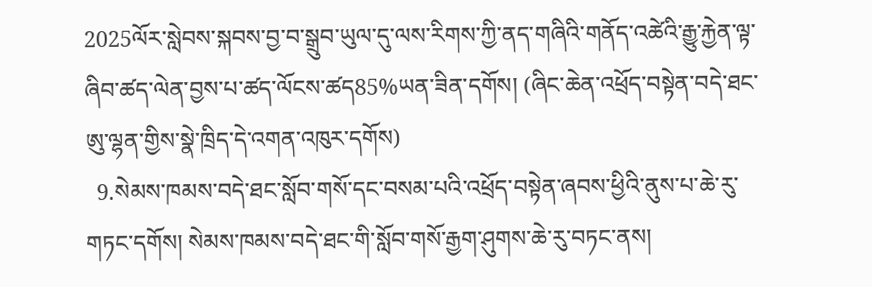2025ལོར་སླེབས་སྐབས་བྱ་བ་སྒྲུབ་ཡུལ་དུ་ལས་རིགས་ཀྱི་ནད་གཞིའི་གནོད་འཚེའི་རྒྱུ་རྐྱེན་ལྟ་ཞིབ་ཚད་ལེན་བྱས་པ་ཚད་ལོངས་ཚད85%ཡན་ཟིན་དགོས། (ཞིང་ཆེན་འཕྲོད་བསྟེན་བདེ་ཐང་ཨུ་ལྷན་གྱིས་སྣེ་ཁྲིད་དེ་འགན་འཁུར་དགོས)
  9.སེམས་ཁམས་བདེ་ཐང་སློབ་གསོ་དང་བསམ་པའི་འཕྲོད་བསྟེན་ཞབས་ཕྱིའི་ནུས་པ་ཆེ་རུ་གཏང་དགོས། སེམས་ཁམས་བདེ་ཐང་གི་སློབ་གསོ་རྒྱག་ཤུགས་ཆེ་རུ་བཏང་ནས།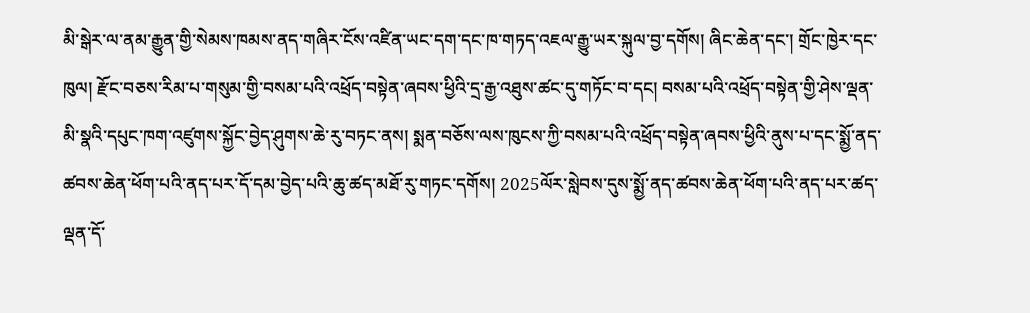མི་སྒེར་ལ་ནམ་རྒྱུན་གྱི་སེམས་ཁམས་ནད་གཞིར་ངོས་འཛིན་ཡང་དག་དང་ཁ་གཏད་འཇལ་རྒྱུ་ཡར་སྐུལ་བྱ་དགོས། ཞིང་ཆེན་དང་། གྲོང་ཁྱེར་དང་ཁུལ། རྫོང་བཅས་རིམ་པ་གསུམ་གྱི་བསམ་པའི་འཕྲོད་བསྟེན་ཞབས་ཕྱིའི་དྲ་རྒྱ་འཐུས་ཚང་དུ་གཏོང་བ་དང། བསམ་པའི་འཕྲོད་བསྟེན་གྱི་ཤེས་ལྡན་མི་སྣའི་དཔུང་ཁག་འཛུགས་སྐྱོང་བྱེད་ཤུགས་ཆེ་རུ་བཏང་ནས། སྨན་བཅོས་ལས་ཁུངས་ཀྱི་བསམ་པའི་འཕྲོད་བསྟེན་ཞབས་ཕྱིའི་ནུས་པ་དང་སྨྱོ་ནད་ཚབས་ཆེན་ཕོག་པའི་ནད་པར་དོ་དམ་བྱེད་པའི་ཆུ་ཚད་མཐོ་རུ་གཏང་དགོས། 2025ལོར་སླེབས་དུས་སྨྱོ་ནད་ཚབས་ཆེན་ཕོག་པའི་ནད་པར་ཚད་ལྡན་དོ་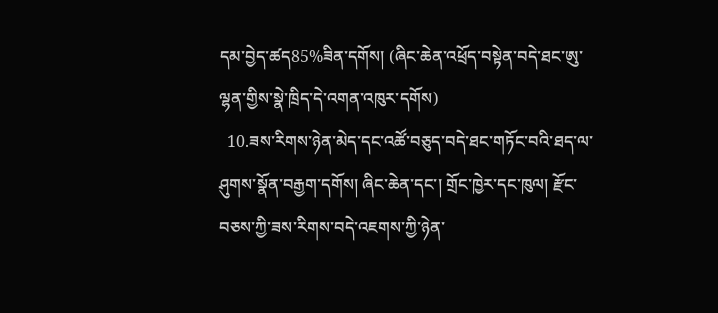དམ་བྱེད་ཚད85%ཟིན་དགོས། (ཞིང་ཆེན་འཕྲོད་བསྟེན་བདེ་ཐང་ཨུ་ལྷན་གྱིས་སྣེ་ཁྲིད་དེ་འགན་འཁུར་དགོས)
  10.ཟས་རིགས་ཉེན་མེད་དང་འཚོ་བཅུད་བདེ་ཐང་གཏོང་བའི་ཐད་ལ་ཤུགས་སྣོན་བརྒྱག་དགོས། ཞིང་ཆེན་དང་། གྲོང་ཁྱེར་དང་ཁུལ། རྫོང་བཅས་ཀྱི་ཟས་རིགས་བདེ་འཇགས་ཀྱི་ཉེན་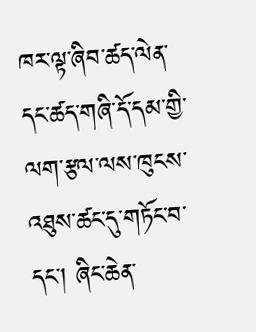ཁར་ལྟ་ཞིབ་ཚད་ལེན་དང་ཚད་གཞི་དོ་དམ་གྱི་ལག་རྩལ་ལས་ཁུངས་འཐུས་ཚང་དུ་གཏོང་བ་དང་། ཞིང་ཆེན་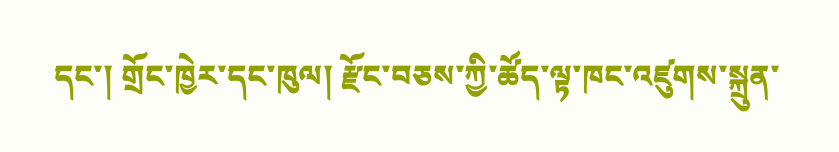དང་། གྲོང་ཁྱེར་དང་ཁུལ། རྫོང་བཅས་ཀྱི་ཚོད་ལྟ་ཁང་འཛུགས་སྐྲུན་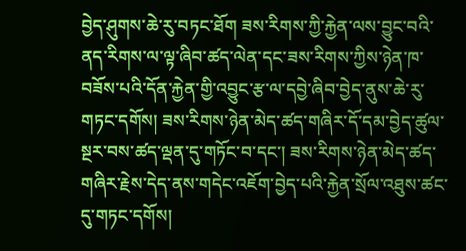བྱེད་ཤུགས་ཆེ་རུ་བཏང་ཐོག ཟས་རིགས་ཀྱི་རྐྱེན་ལས་བྱུང་བའི་ནད་རིགས་ལ་ལྟ་ཞིབ་ཚད་ལེན་དང་ཟས་རིགས་ཀྱིས་ཉེན་ཁ་བཟོས་པའི་དོན་རྐྱེན་གྱི་འབྱུང་རྩ་ལ་དབྱེ་ཞིབ་བྱེད་ནུས་ཆེ་རུ་གཏང་དགོས། ཟས་རིགས་ཉེན་མེད་ཚད་གཞིར་དོ་དམ་བྱེད་ཚུལ་སྔར་བས་ཚད་ལྡན་དུ་གཏོང་བ་དང་། ཟས་རིགས་ཉེན་མེད་ཚད་གཞིར་རྗེས་དེད་ནས་གདེང་འཇོག་བྱེད་པའི་རྐྱེན་སྲོལ་འཐུས་ཚང་དུ་གཏང་དགོས།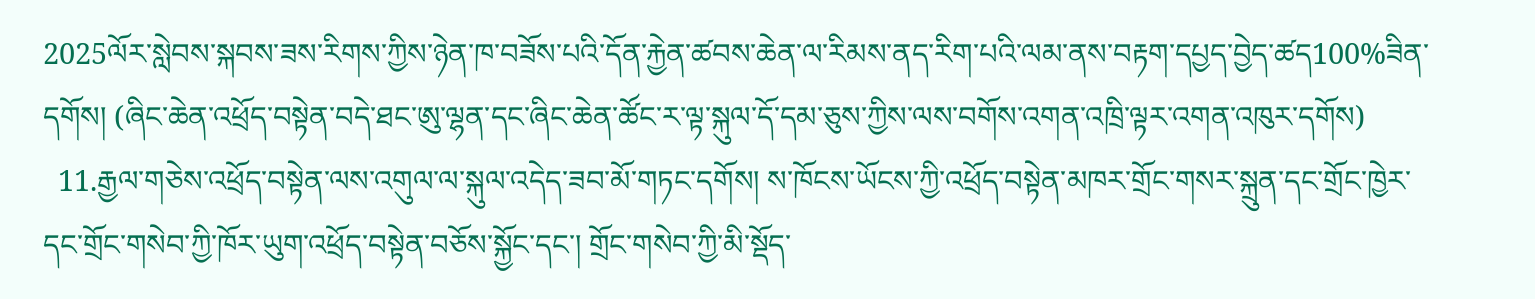2025ལོར་སླེབས་སྐབས་ཟས་རིགས་ཀྱིས་ཉེན་ཁ་བཟོས་པའི་དོན་རྐྱེན་ཚབས་ཆེན་ལ་རིམས་ནད་རིག་པའི་ལམ་ནས་བརྟག་དཔྱད་བྱེད་ཚད100%ཟིན་དགོས། (ཞིང་ཆེན་འཕྲོད་བསྟེན་བདེ་ཐང་ཨུ་ལྷན་དང་ཞིང་ཆེན་ཚོང་ར་ལྟ་སྐུལ་དོ་དམ་ཅུས་ཀྱིས་ལས་བགོས་འགན་འཁྲི་ལྟར་འགན་འཁུར་དགོས)
  11.རྒྱལ་གཅེས་འཕྲོད་བསྟེན་ལས་འགུལ་ལ་སྐུལ་འདེད་ཟབ་མོ་གཏང་དགོས། ས་ཁོངས་ཡོངས་ཀྱི་འཕྲོད་བསྟེན་མཁར་གྲོང་གསར་སྐྲུན་དང་གྲོང་ཁྱེར་དང་གྲོང་གསེབ་ཀྱི་ཁོར་ཡུག་འཕྲོད་བསྟེན་བཅོས་སྐྱོང་དང་། གྲོང་གསེབ་ཀྱི་མི་སྡོད་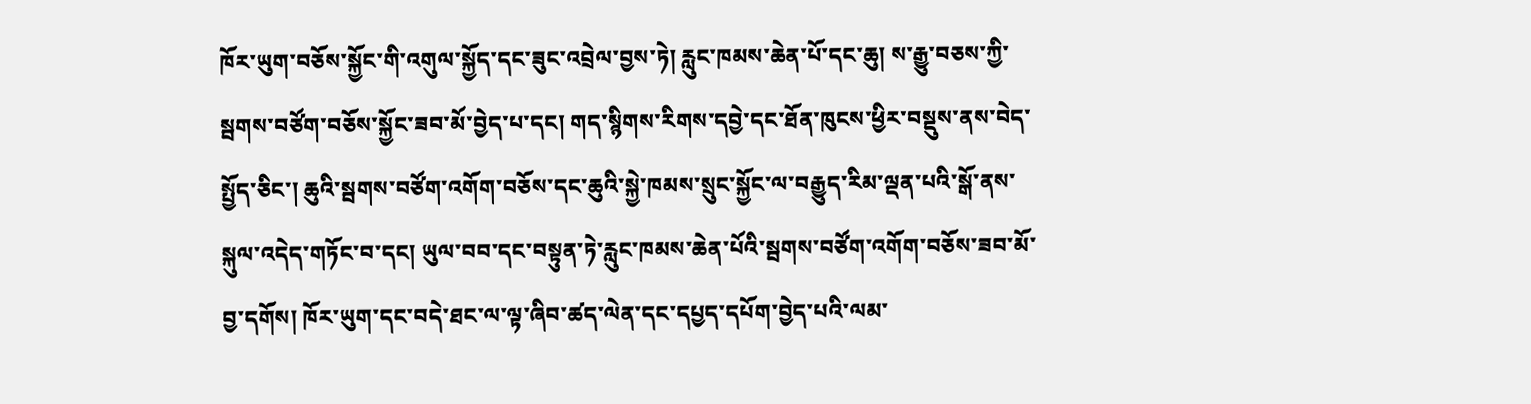ཁོར་ཡུག་བཅོས་སྐྱོང་གི་འགུལ་སྐྱོད་དང་ཟུང་འབྲེལ་བྱས་ཏེ། རླུང་ཁམས་ཆེན་པོ་དང་ཆུ། ས་རྒྱུ་བཅས་ཀྱི་སྦགས་བཙོག་བཅོས་སྐྱོང་ཟབ་མོ་བྱེད་པ་དང། གད་སྙིགས་རིགས་དབྱེ་དང་ཐོན་ཁུངས་ཕྱིར་བསྡུས་ནས་བེད་སྤྱོད་ཅིང་། ཆུའི་སྦགས་བཙོག་འགོག་བཅོས་དང་ཆུའི་སྐྱེ་ཁམས་སྲུང་སྐྱོང་ལ་བརྒྱུད་རིམ་ལྡན་པའི་སྒོ་ནས་སྐུལ་འདེད་གཏོང་བ་དང། ཡུལ་བབ་དང་བསྟུན་ཏེ་རླུང་ཁམས་ཆེན་པོའི་སྦགས་བཙོག་འགོག་བཅོས་ཟབ་མོ་བྱ་དགོས། ཁོར་ཡུག་དང་བདེ་ཐང་ལ་ལྟ་ཞིབ་ཚད་ལེན་དང་དཔྱད་དཔོག་བྱེད་པའི་ལམ་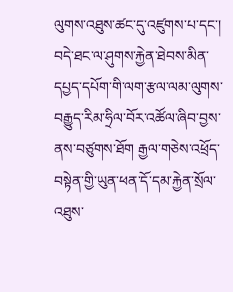ལུགས་འཐུས་ཚང་དུ་འཛུགས་པ་དང་། བདེ་ཐང་ལ་ཤུགས་རྐྱེན་ཐེབས་མིན་དཔྱད་དཔོག་གི་ལག་རྩལ་ལམ་ལུགས་བརྒྱུད་རིམ་ཧྲིལ་བོར་འཚོལ་ཞིབ་བྱས་ནས་བཙུགས་ཐོག རྒྱལ་གཅེས་འཕྲོད་བསྟེན་གྱི་ཡུན་ཕན་དོ་དམ་རྐྱེན་སྲོལ་འཐུས་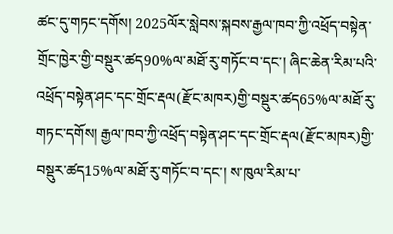ཚང་དུ་གཏང་དགོས། 2025ལོར་སླེབས་སྐབས་རྒྱལ་ཁབ་ཀྱི་འཕྲོད་བསྟེན་གྲོང་ཁྱེར་གྱི་བསྡུར་ཚད90%ལ་མཐོ་རུ་གཏོང་བ་དང་། ཞིང་ཆེན་རིམ་པའི་འཕྲོད་བསྟེན་ཤང་དང་གྲོང་རྡལ(རྫོང་མཁར)གྱི་བསྡུར་ཚད65%ལ་མཐོ་རུ་གཏང་དགོས། རྒྱལ་ཁབ་ཀྱི་འཕྲོད་བསྟེན་ཤང་དང་གྲོང་རྡལ(རྫོང་མཁར)གྱི་བསྡུར་ཚད15%ལ་མཐོ་རུ་གཏོང་བ་དང་། ས་ཁུལ་རིམ་པ་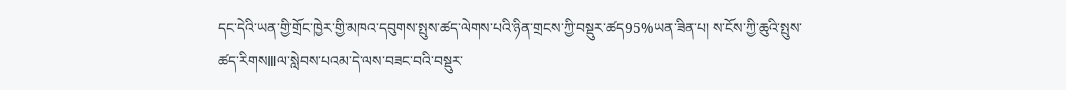དང་དེའི་ཡན་གྱི་གྲོང་ཁྱེར་གྱི་མཁའ་དབུགས་སྤུས་ཚད་ལེགས་པའི་ཉིན་གྲངས་ཀྱི་བསྡུར་ཚད95%ཡན་ཟིན་པ། ས་ངོས་ཀྱི་ཆུའི་སྤུས་ཚད་རིགསⅢལ་སླེབས་པའམ་དེ་ལས་བཟང་བའི་བསྡུར་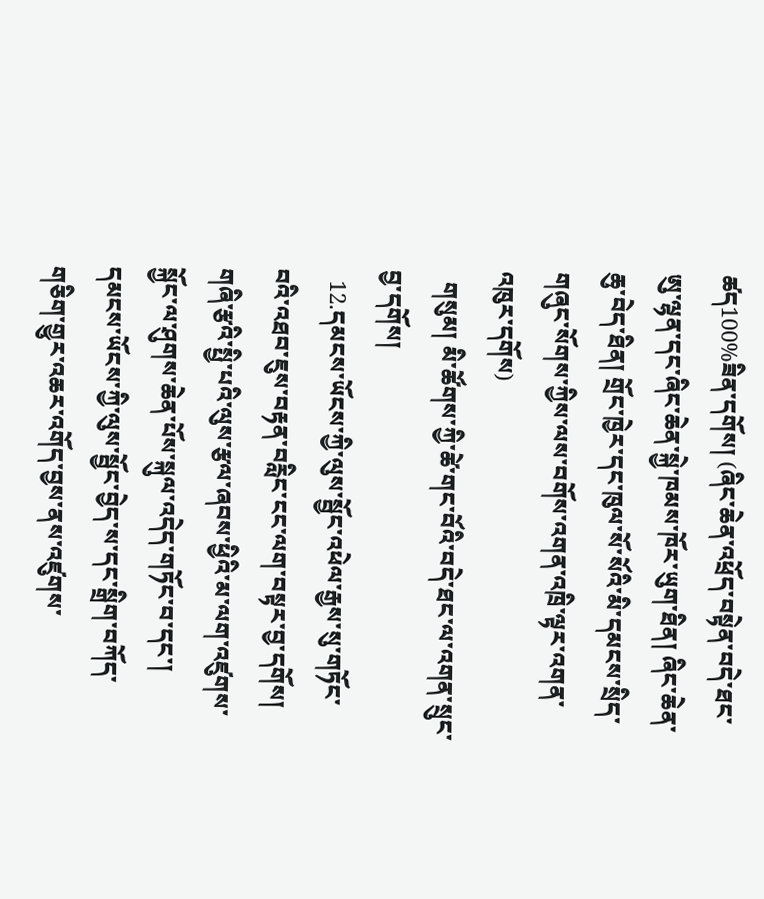ཚད100%ཟིན་དགོས། (ཞིང་ཆེན་འཕྲོད་བསྟེན་བདེ་ཐང་ཨུ་ལྷན་དང་ཞིང་ཆེན་སྐྱེ་ཁམས་ཁོར་ཡུག་ཐིན། ཞིང་ཆེན་ཆུ་བེད་ཐིན། གྲོང་ཁྱེར་དང་ཁུལ་སོ་སོའི་མི་དམངས་སྲིད་གཞུང་སོགས་ཀྱིས་ལས་བགོས་འགན་འཁྲི་ལྟར་འགན་འཁུར་དགོས)
  གསུམ། མི་ཚོགས་ཀྱི་ཚེ་གང་བོའི་བདེ་ཐང་ལ་འགན་སྲུང་བྱ་དགོས།
  12.དམངས་ཡོངས་ཀྱི་ལུས་སྦྱོང་འཕེལ་རྒྱས་སུ་གཏོང་བའི་འཐབ་ཇུས་བརྟན་བརླིང་ངང་ལག་བསྟར་བྱ་དགོས། གཞི་རྩའི་སྤྱི་པའི་ལུས་རྩལ་ཞབས་ཕྱིའི་མ་ལག་འཛུགས་སྐྱོང་ལ་ཤུགས་ཆེན་པོས་སྐུལ་འདེད་གཏོང་བ་དང་། དམངས་ཡོངས་ཀྱི་ལུས་སྦྱོང་བྱེད་ས་དང་སྒྲིག་བཀོད་གཅིག་གྱུར་འཆར་འགོད་བྱས་ནས་འཛུགས་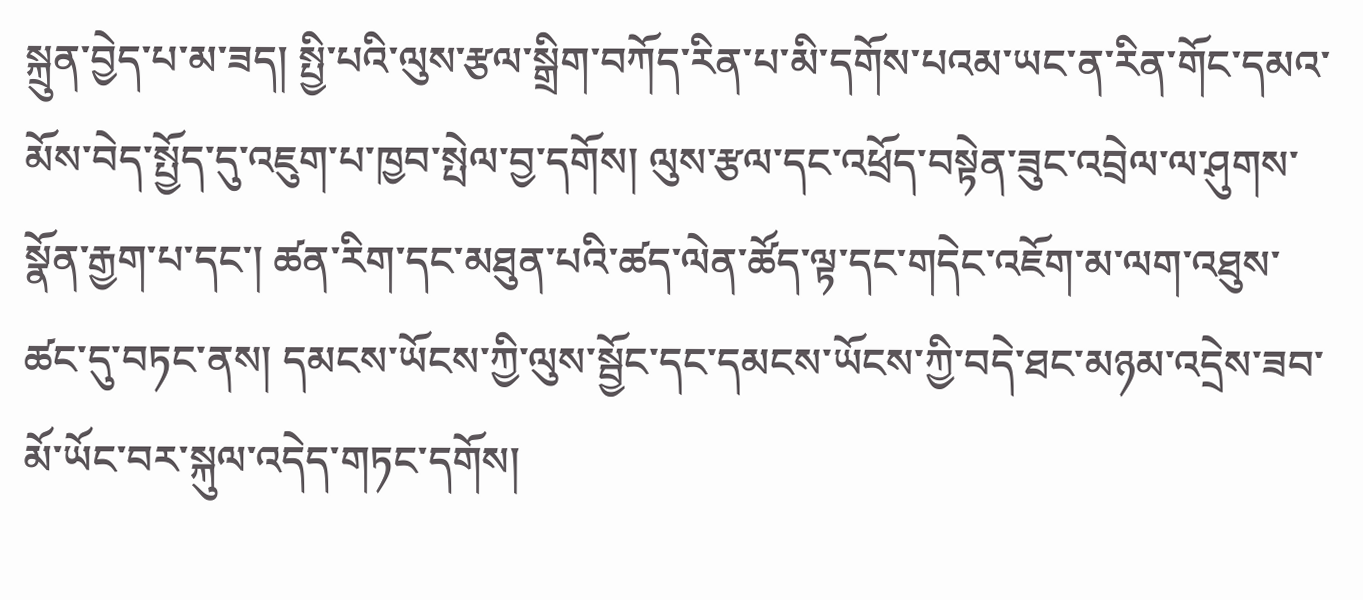སྐྲུན་བྱེད་པ་མ་ཟད། སྤྱི་པའི་ལུས་རྩལ་སྒྲིག་བཀོད་རིན་པ་མི་དགོས་པའམ་ཡང་ན་རིན་གོང་དམའ་མོས་བེད་སྤྱོད་དུ་འཇུག་པ་ཁྱབ་སྤེལ་བྱ་དགོས། ལུས་རྩལ་དང་འཕྲོད་བསྟེན་ཟུང་འབྲེལ་ལ་ཤུགས་སྣོན་རྒྱག་པ་དང་། ཚན་རིག་དང་མཐུན་པའི་ཚད་ལེན་ཚོད་ལྟ་དང་གདེང་འཇོག་མ་ལག་འཐུས་ཚང་དུ་བཏང་ནས། དམངས་ཡོངས་ཀྱི་ལུས་སྦྱོང་དང་དམངས་ཡོངས་ཀྱི་བདེ་ཐང་མཉམ་འདྲེས་ཟབ་མོ་ཡོང་བར་སྐུལ་འདེད་གཏང་དགོས།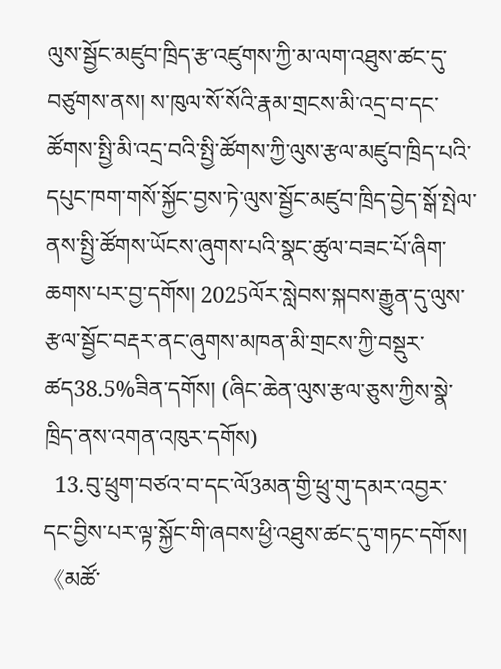ལུས་སྦྱོང་མཛུབ་ཁྲིད་རྩ་འཛུགས་ཀྱི་མ་ལག་འཐུས་ཚང་དུ་བཙུགས་ནས། ས་ཁུལ་སོ་སོའི་རྣམ་གྲངས་མི་འདྲ་བ་དང་ཚོགས་སྤྱི་མི་འདྲ་བའི་སྤྱི་ཚོགས་ཀྱི་ལུས་རྩལ་མཛུབ་ཁྲིད་པའི་དཔུང་ཁག་གསོ་སྐྱོང་བྱས་ཏེ་ལུས་སྦྱོང་མཛུབ་ཁྲིད་བྱེད་སྒོ་སྤེལ་ནས་སྤྱི་ཚོགས་ཡོངས་ཞུགས་པའི་སྣང་ཚུལ་བཟང་པོ་ཞིག་ཆགས་པར་བྱ་དགོས། 2025ལོར་སླེབས་སྐབས་རྒྱུན་དུ་ལུས་རྩལ་སྦྱོང་བརྡར་ནང་ཞུགས་མཁན་མི་གྲངས་ཀྱི་བསྡུར་ཚད38.5%ཟིན་དགོས། (ཞིང་ཆེན་ལུས་རྩལ་ཅུས་ཀྱིས་སྣེ་ཁྲིད་ནས་འགན་འཁུར་དགོས)
  13.བུ་ཕྲུག་བཙའ་བ་དང་ལོ3མན་གྱི་ཕྲུ་གུ་དམར་འབྱར་དང་བྱིས་པར་ལྟ་སྐྱོང་གི་ཞབས་ཕྱི་འཐུས་ཚང་དུ་གཏང་དགོས། 《མཚོ་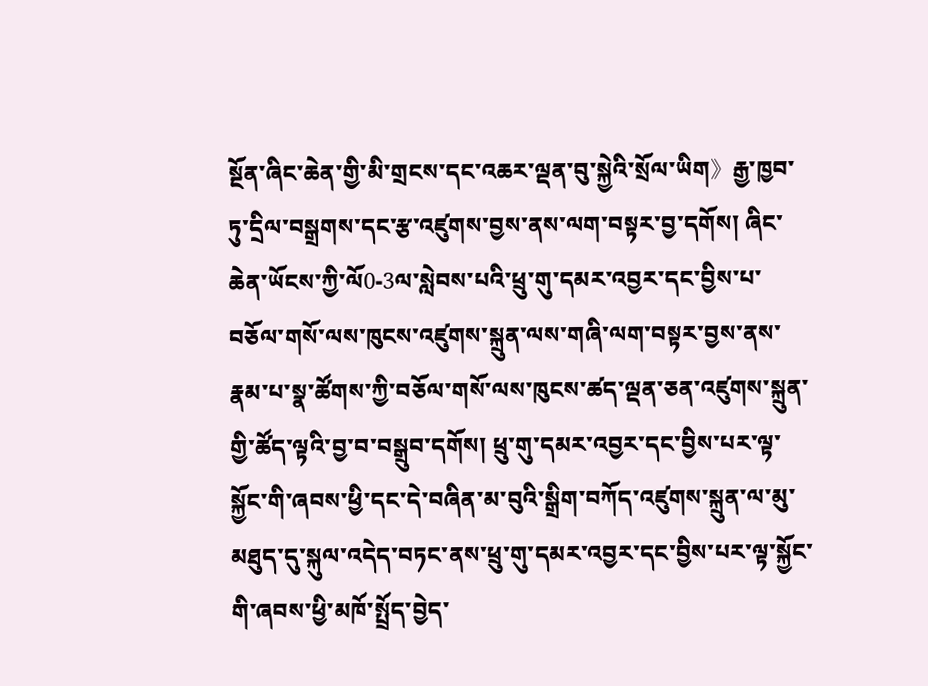སྔོན་ཞིང་ཆེན་གྱི་མི་གྲངས་དང་འཆར་ལྡན་བུ་སྐྱེའི་སྲོལ་ཡིག》རྒྱ་ཁྱབ་ཏུ་དྲིལ་བསྒྲགས་དང་རྩ་འཛུགས་བྱས་ནས་ལག་བསྟར་བྱ་དགོས། ཞིང་ཆེན་ཡོངས་ཀྱི་ལོ0-3ལ་སླེབས་པའི་ཕྲུ་གུ་དམར་འབྱར་དང་བྱིས་པ་བཅོལ་གསོ་ལས་ཁུངས་འཛུགས་སྐྲུན་ལས་གཞི་ལག་བསྟར་བྱས་ནས་རྣམ་པ་སྣ་ཚོགས་ཀྱི་བཅོལ་གསོ་ལས་ཁུངས་ཚད་ལྡན་ཅན་འཛུགས་སྐྲུན་གྱི་ཚོད་ལྟའི་བྱ་བ་བསྒྲུབ་དགོས། ཕྲུ་གུ་དམར་འབྱར་དང་བྱིས་པར་ལྟ་སྐྱོང་གི་ཞབས་ཕྱི་དང་དེ་བཞིན་མ་བུའི་སྒྲིག་བཀོད་འཛུགས་སྐྲུན་ལ་མུ་མཐུད་དུ་སྐུལ་འདེད་བཏང་ནས་ཕྲུ་གུ་དམར་འབྱར་དང་བྱིས་པར་ལྟ་སྐྱོང་གི་ཞབས་ཕྱི་མཁོ་སྤྲོད་བྱེད་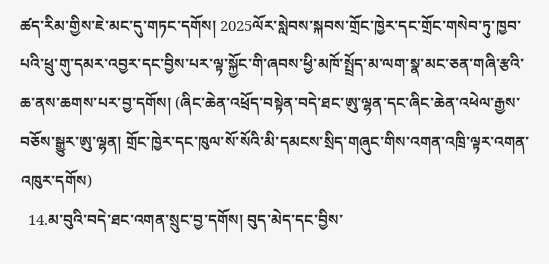ཚད་རིམ་གྱིས་ཇེ་མང་དུ་གཏང་དགོས། 2025ལོར་སླེབས་སྐབས་གྲོང་ཁྱེར་དང་གྲོང་གསེབ་ཏུ་ཁྱབ་པའི་ཕྲུ་གུ་དམར་འབྱར་དང་བྱིས་པར་ལྟ་སྐྱོང་གི་ཞབས་ཕྱི་མཁོ་སྤྲོད་མ་ལག་སྣ་མང་ཅན་གཞི་རྩའི་ཆ་ནས་ཆགས་པར་བྱ་དགོས། (ཞིང་ཆེན་འཕྲོད་བསྟེན་བདེ་ཐང་ཨུ་ལྷན་དང་ཞིང་ཆེན་འཕེལ་རྒྱས་བཅོས་སྒྱུར་ཨུ་ལྷན། གྲོང་ཁྱེར་དང་ཁུལ་སོ་སོའི་མི་དམངས་སྲིད་གཞུང་གིས་འགན་འཁྲི་ལྟར་འགན་འཁུར་དགོས)
  14.མ་བུའི་བདེ་ཐང་འགན་སྲུང་བྱ་དགོས། བུད་མེད་དང་བྱིས་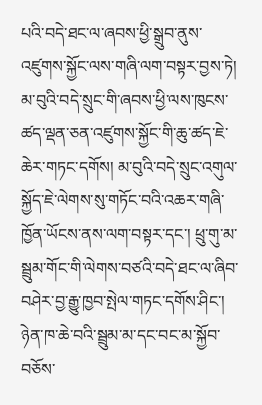པའི་བདེ་ཐང་ལ་ཞབས་ཕྱི་སྒྲུབ་ནུས་འཛུགས་སྐྱོང་ལས་གཞི་ལག་བསྟར་བྱས་ཏེ། མ་བུའི་བདེ་སྲུང་གི་ཞབས་ཕྱི་ལས་ཁུངས་ཚད་ལྡན་ཅན་འཛུགས་སྐྱོང་གི་ཆུ་ཚད་ཇེ་ཆེར་གཏང་དགོས། མ་བུའི་བདེ་སྲུང་འགུལ་སྐྱོད་ཇེ་ལེགས་སུ་གཏོང་བའི་འཆར་གཞི་ཁྱོན་ཡོངས་ནས་ལག་བསྟར་དང་། ཕྲུ་གུ་མ་སྦྲུམ་གོང་གི་ལེགས་བཙའི་བདེ་ཐང་ལ་ཞིབ་བཤེར་བྱ་རྒྱུ་ཁྱབ་སྤེལ་གཏང་དགོས་ཤིང་། ཉེན་ཁ་ཆེ་བའི་སྦྲུམ་མ་དང་བང་མ་སྐྱོབ་བཅོས་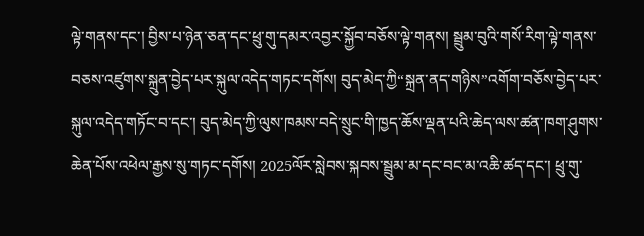ལྟེ་གནས་དང་། བྱིས་པ་ཉེན་ཅན་དང་ཕྲུ་གུ་དམར་འབྱར་སྐྱོབ་བཅོས་ལྟེ་གནས། སྦྲུམ་བུའི་གསོ་རིག་ལྟེ་གནས་བཅས་འཛུགས་སྐྲུན་བྱེད་པར་སྐུལ་འདེད་གཏང་དགོས། བུད་མེད་ཀྱི“སྐྲན་ནད་གཉིས”འགོག་བཅོས་བྱེད་པར་སྐུལ་འདེད་གཏོང་བ་དང་། བུད་མེད་ཀྱི་ལུས་ཁམས་བདེ་སྲུང་གི་ཁྱད་ཆོས་ལྡན་པའི་ཆེད་ལས་ཚན་ཁག་ཤུགས་ཆེན་པོས་འཕེལ་རྒྱས་སུ་གཏང་དགོས། 2025ལོར་སླེབས་སྐབས་སྦྲུམ་མ་དང་བང་མ་འཆི་ཚད་དང་། ཕྲུ་གུ་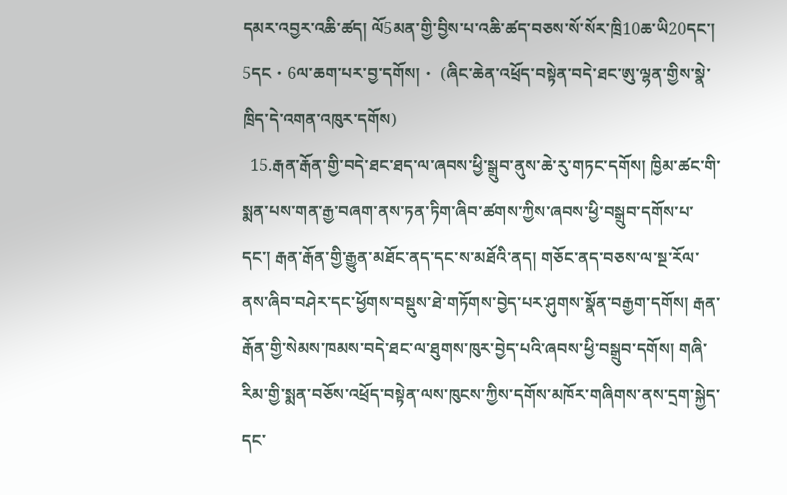དམར་འབྱར་འཆི་ཚད། ལོ5མན་གྱི་བྱིས་པ་འཆི་ཚད་བཅས་སོ་སོར་ཁྲི10ཆ་ཡི20དང་། 5དང・6ལ་ཆག་པར་བྱ་དགོས།・ (ཞིང་ཆེན་འཕྲོད་བསྟེན་བདེ་ཐང་ཨུ་ལྷན་གྱིས་སྣེ་ཁྲིད་དེ་འགན་འཁུར་དགོས)
  15.རྒན་རྒོན་གྱི་བདེ་ཐང་ཐད་ལ་ཞབས་ཕྱི་སྒྲུབ་ནུས་ཆེ་རུ་གཏང་དགོས། ཁྱིམ་ཚང་གི་སྨན་པས་གན་རྒྱ་བཞག་ནས་ཏན་ཏིག་ཞིབ་ཚགས་ཀྱིས་ཞབས་ཕྱི་བསྒྲུབ་དགོས་པ་དང་། རྒན་རྒོན་གྱི་རྒྱུན་མཐོང་ནད་དང་ས་མཐོའི་ནད། གཅོང་ནད་བཅས་ལ་སྔ་རོལ་ནས་ཞིབ་བཤེར་དང་ཕྱོགས་བསྡུས་ཐེ་གཏོགས་བྱེད་པར་ཤུགས་སྣོན་བརྒྱག་དགོས། རྒན་རྒོན་གྱི་སེམས་ཁམས་བདེ་ཐང་ལ་ཐུགས་ཁུར་བྱེད་པའི་ཞབས་ཕྱི་བསྒྲུབ་དགོས། གཞི་རིམ་གྱི་སྨན་བཅོས་འཕྲོད་བསྟེན་ལས་ཁུངས་ཀྱིས་དགོས་མཁོར་གཞིགས་ནས་དྲག་སྐྱེད་དང་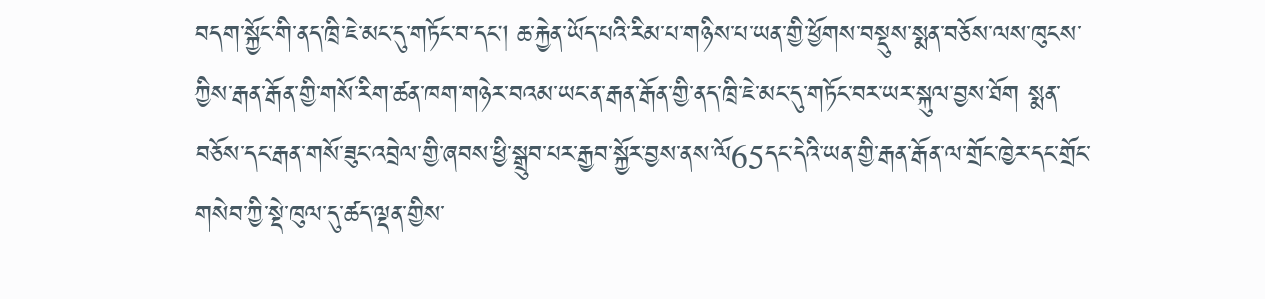བདག་སྐྱོང་གི་ནད་ཁྲི་ཇེ་མང་དུ་གཏོང་བ་དང། ཆ་རྐྱེན་ཡོད་པའི་རིམ་པ་གཉིས་པ་ཡན་གྱི་ཕྱོགས་བསྡུས་སྨན་བཅོས་ལས་ཁུངས་ཀྱིས་རྒན་རྒོན་གྱི་གསོ་རིག་ཚན་ཁག་གཉེར་བའམ་ཡང་ན་རྒན་རྒོན་གྱི་ནད་ཁྲི་ཇེ་མང་དུ་གཏོང་བར་ཡར་སྐུལ་བྱས་ཐོག སྨན་བཅོས་དང་རྒན་གསོ་ཟུང་འབྲེལ་གྱི་ཞབས་ཕྱི་སྒྲུབ་པར་རྒྱབ་སྐྱོར་བྱས་ནས་ལོ65དང་དེའི་ཡན་གྱི་རྒན་རྒོན་ལ་གྲོང་ཁྱེར་དང་གྲོང་གསེབ་ཀྱི་སྡེ་ཁུལ་དུ་ཚད་ལྡན་གྱིས་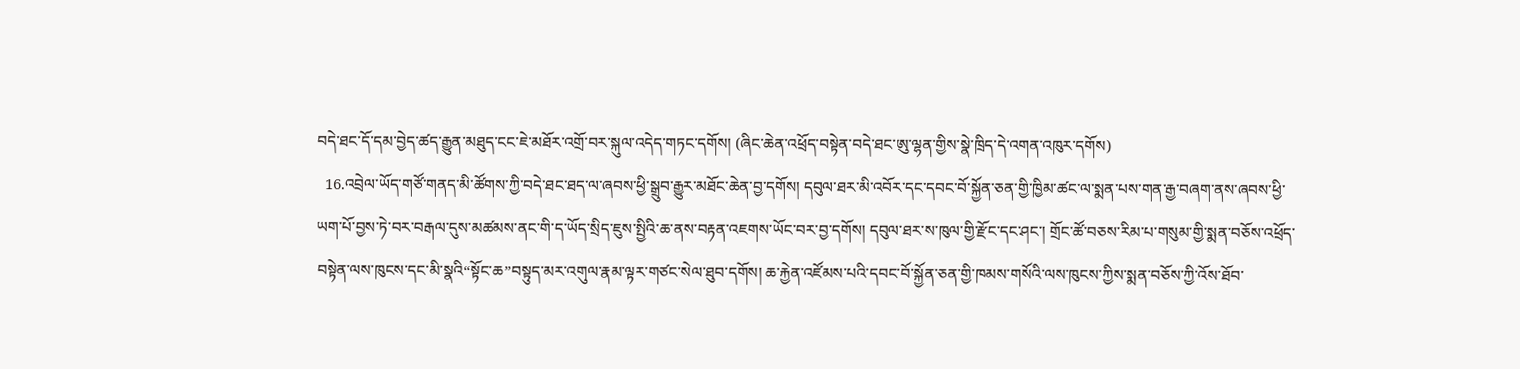བདེ་ཐང་དོ་དམ་བྱེད་ཚད་རྒྱུན་མཐུད་ངང་ཇེ་མཐོར་འགྲོ་བར་སྐུལ་འདེད་གཏང་དགོས། (ཞིང་ཆེན་འཕྲོད་བསྟེན་བདེ་ཐང་ཨུ་ལྷན་གྱིས་སྣེ་ཁྲིད་དེ་འགན་འཁུར་དགོས)
  16.འབྲེལ་ཡོད་གཙོ་གནད་མི་ཚོགས་ཀྱི་བདེ་ཐང་ཐད་ལ་ཞབས་ཕྱི་སྒྲུབ་རྒྱུར་མཐོང་ཆེན་བྱ་དགོས། དབུལ་ཐར་མི་འབོར་དང་དབང་བོ་སྐྱོན་ཅན་གྱི་ཁྱིམ་ཚང་ལ་སྨན་པས་གན་རྒྱ་བཞག་ནས་ཞབས་ཕྱི་ཡག་པོ་བྱས་ཏེ་བར་བརྒལ་དུས་མཚམས་ནང་གི་ད་ཡོད་སྲིད་ཇུས་སྤྱིའི་ཆ་ནས་བརྟན་འཇགས་ཡོང་བར་བྱ་དགོས། དབུལ་ཐར་ས་ཁུལ་གྱི་རྫོང་དང་ཤང་། གྲོང་ཚོ་བཅས་རིམ་པ་གསུམ་གྱི་སྨན་བཅོས་འཕྲོད་བསྟེན་ལས་ཁུངས་དང་མི་སྣའི“སྟོང་ཆ”བསྟུད་མར་འགུལ་རྣམ་ལྟར་གཙང་སེལ་ཐུབ་དགོས། ཆ་རྐྱེན་འཛོམས་པའི་དབང་བོ་སྐྱོན་ཅན་གྱི་ཁམས་གསོའི་ལས་ཁུངས་ཀྱིས་སྨན་བཅོས་ཀྱི་འོས་ཐོབ་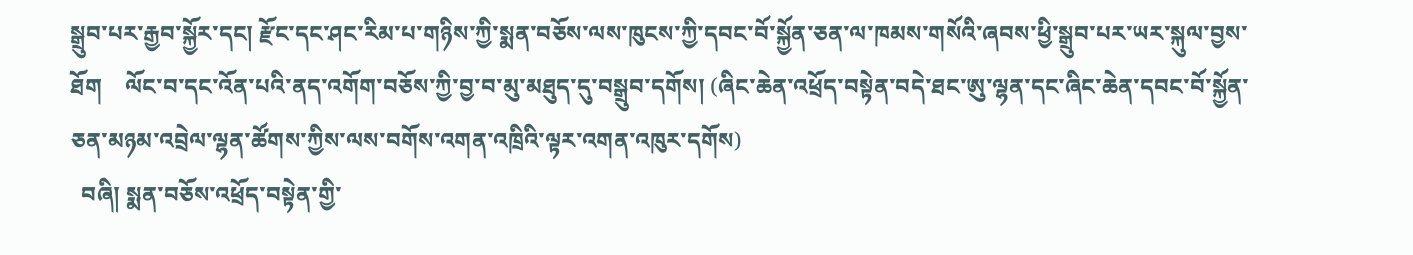སྒྲུབ་པར་རྒྱབ་སྐྱོར་དང། རྫོང་དང་ཤང་རིམ་པ་གཉིས་ཀྱི་སྨན་བཅོས་ལས་ཁུངས་ཀྱི་དབང་བོ་སྐྱོན་ཅན་ལ་ཁམས་གསོའི་ཞབས་ཕྱི་སྒྲུབ་པར་ཡར་སྐུལ་བྱས་ཐོག    ལོང་བ་དང་འོན་པའི་ནད་འགོག་བཅོས་ཀྱི་བྱ་བ་མུ་མཐུད་དུ་བསྒྲུབ་དགོས། (ཞིང་ཆེན་འཕྲོད་བསྟེན་བདེ་ཐང་ཨུ་ལྷན་དང་ཞིང་ཆེན་དབང་བོ་སྐྱོན་ཅན་མཉམ་འབྲེལ་ལྷན་ཚོགས་ཀྱིས་ལས་བགོས་འགན་འཁྲིའི་ལྟར་འགན་འཁུར་དགོས)
  བཞི། སྨན་བཅོས་འཕྲོད་བསྟེན་གྱི་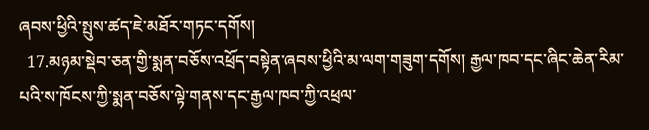ཞབས་ཕྱིའི་སྤུས་ཚད་ཇེ་མཐོར་གཏང་དགོས།
  17.མཉམ་སྡེབ་ཅན་གྱི་སྨན་བཅོས་འཕྲོད་བསྟེན་ཞབས་ཕྱིའི་མ་ལག་གཟུག་དགོས། རྒྱལ་ཁབ་དང་ཞིང་ཆེན་རིམ་པའི་ས་ཁོངས་ཀྱི་སྨན་བཅོས་ལྟེ་གནས་དང་རྒྱལ་ཁབ་ཀྱི་འཕྲལ་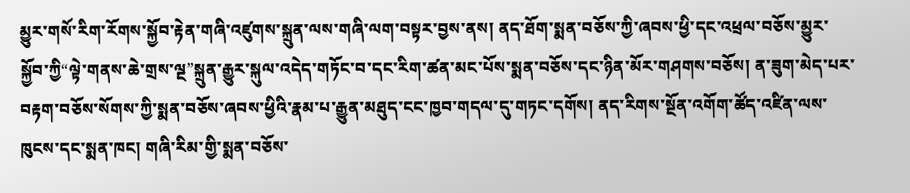མྱུར་གསོ་རིག་རོགས་སྐྱོབ་རྟེན་གཞི་འཛུགས་སྐྲུན་ལས་གཞི་ལག་བསྟར་བྱས་ནས། ནད་ཐོག་སྨན་བཅོས་ཀྱི་ཞབས་ཕྱི་དང་འཕྲལ་བཅོས་མྱུར་སྐྱོབ་ཀྱི“ལྟེ་གནས་ཆེ་གྲས་ལྔ”སྐྲུན་རྒྱུར་སྐུལ་འདེད་གཏོང་བ་དང་རིག་ཚན་མང་པོས་སྨན་བཅོས་དང་ཉིན་མོར་གཤགས་བཅོས། ན་ཟུག་མེད་པར་བརྟག་བཅོས་སོགས་ཀྱི་སྨན་བཅོས་ཞབས་ཕྱིའི་རྣམ་པ་རྒྱུན་མཐུད་ངང་ཁྱབ་གདལ་དུ་གཏང་དགོས། ནད་རིགས་སྔོན་འགོག་ཚོད་འཛིན་ལས་ཁུངས་དང་སྨན་ཁང། གཞི་རིམ་གྱི་སྨན་བཅོས་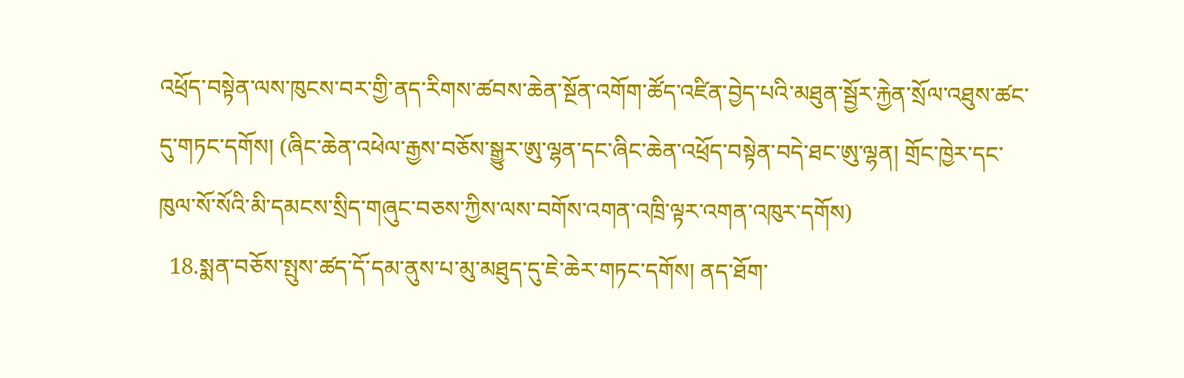འཕྲོད་བསྟེན་ལས་ཁུངས་བར་གྱི་ནད་རིགས་ཚབས་ཆེན་སྔོན་འགོག་ཚོད་འཛིན་བྱེད་པའི་མཐུན་སྦྱོར་རྐྱེན་སྲོལ་འཐུས་ཚང་དུ་གཏང་དགོས། (ཞིང་ཆེན་འཕེལ་རྒྱས་བཅོས་སྒྱུར་ཨུ་ལྷན་དང་ཞིང་ཆེན་འཕྲོད་བསྟེན་བདེ་ཐང་ཨུ་ལྷན། གྲོང་ཁྱེར་དང་ཁུལ་སོ་སོའི་མི་དམངས་སྲིད་གཞུང་བཅས་ཀྱིས་ལས་བགོས་འགན་འཁྲི་ལྟར་འགན་འཁུར་དགོས)
  18.སྨན་བཅོས་སྤུས་ཚད་དོ་དམ་ནུས་པ་མུ་མཐུད་དུ་ཇེ་ཆེར་གཏང་དགོས། ནད་ཐོག་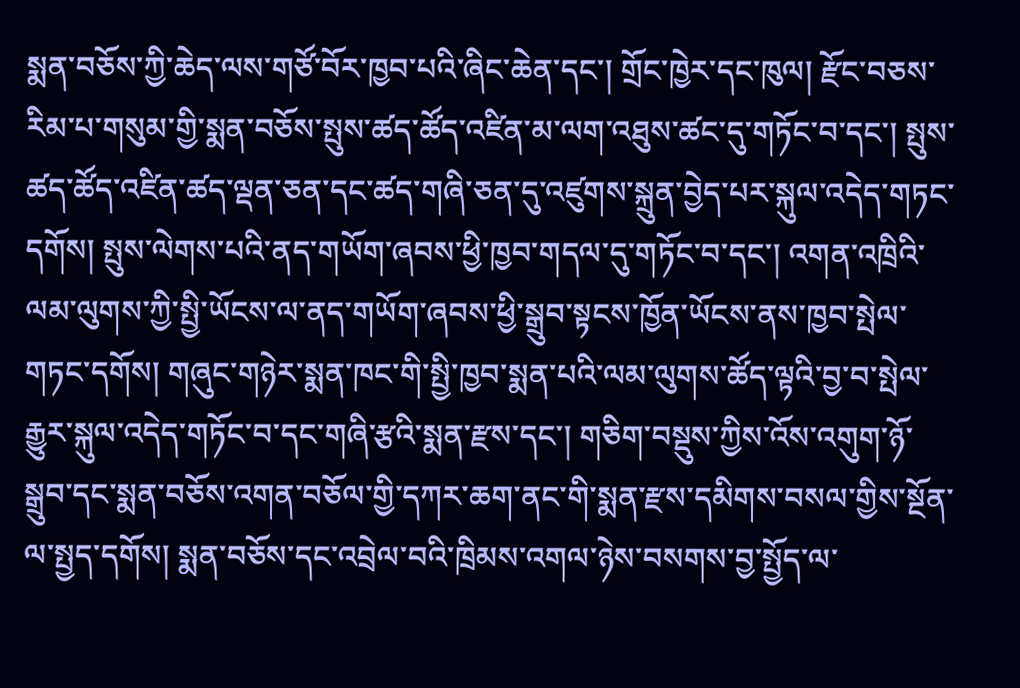སྨན་བཅོས་ཀྱི་ཆེད་ལས་གཙོ་བོར་ཁྱབ་པའི་ཞིང་ཆེན་དང་། གྲོང་ཁྱེར་དང་ཁུལ། རྫོང་བཅས་རིམ་པ་གསུམ་གྱི་སྨན་བཅོས་སྤུས་ཚད་ཚོད་འཛིན་མ་ལག་འཐུས་ཚང་དུ་གཏོང་བ་དང་། སྤུས་ཚད་ཚོད་འཛིན་ཚད་ལྡན་ཅན་དང་ཚད་གཞི་ཅན་དུ་འཛུགས་སྐྲུན་བྱེད་པར་སྐུལ་འདེད་གཏང་དགོས། སྤུས་ལེགས་པའི་ནད་གཡོག་ཞབས་ཕྱི་ཁྱབ་གདལ་དུ་གཏོང་བ་དང་། འགན་འཁྲིའི་ལམ་ལུགས་ཀྱི་སྤྱི་ཡོངས་ལ་ནད་གཡོག་ཞབས་ཕྱི་སྒྲུབ་སྟངས་ཁྱོན་ཡོངས་ནས་ཁྱབ་སྤེལ་གཏང་དགོས། གཞུང་གཉེར་སྨན་ཁང་གི་སྤྱི་ཁྱབ་སྨན་པའི་ལམ་ལུགས་ཚོད་ལྟའི་བྱ་བ་སྤེལ་རྒྱུར་སྐུལ་འདེད་གཏོང་བ་དང་གཞི་རྩའི་སྨན་རྫས་དང་། གཅིག་བསྡུས་ཀྱིས་འོས་འགུག་ཉོ་སྒྲུབ་དང་སྨན་བཅོས་འགན་བཅོལ་གྱི་དཀར་ཆག་ནང་གི་སྨན་རྫས་དམིགས་བསལ་གྱིས་སྔོན་ལ་སྤྱད་དགོས། སྨན་བཅོས་དང་འབྲེལ་བའི་ཁྲིམས་འགལ་ཉེས་བསགས་བྱ་སྤྱོད་ལ་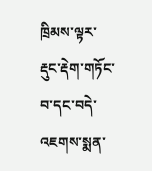ཁྲིམས་ལྟར་རྡུང་རྡེག་གཏོང་བ་དང་བདེ་འཇགས་སྨན་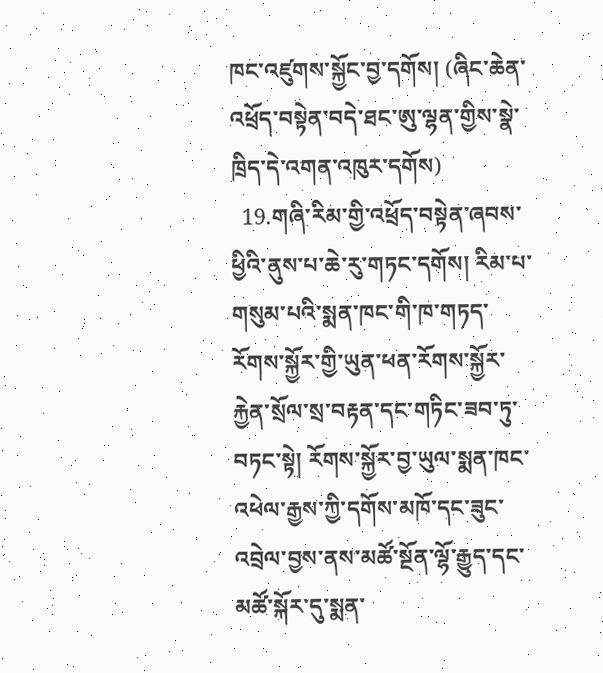ཁང་འཛུགས་སྐྱོང་བྱ་དགོས། (ཞིང་ཆེན་འཕྲོད་བསྟེན་བདེ་ཐང་ཨུ་ལྷན་གྱིས་སྣེ་ཁྲིད་དེ་འགན་འཁུར་དགོས)
  19.གཞི་རིམ་གྱི་འཕྲོད་བསྟེན་ཞབས་ཕྱིའི་ནུས་པ་ཆེ་རུ་གཏང་དགོས། རིམ་པ་གསུམ་པའི་སྨན་ཁང་གི་ཁ་གཏད་རོགས་སྐྱོར་གྱི་ཡུན་ཕན་རོགས་སྐྱོར་རྐྱེན་སྲོལ་སྲ་བརྟན་དང་གཏིང་ཟབ་ཏུ་བཏང་སྟེ། རོགས་སྐྱོར་བྱ་ཡུལ་སྨན་ཁང་འཕེལ་རྒྱས་ཀྱི་དགོས་མཁོ་དང་ཟུང་འབྲེལ་བྱས་ནས་མཚོ་སྔོན་ལྷོ་རྒྱུད་དང་མཚོ་སྐོར་དུ་སྨན་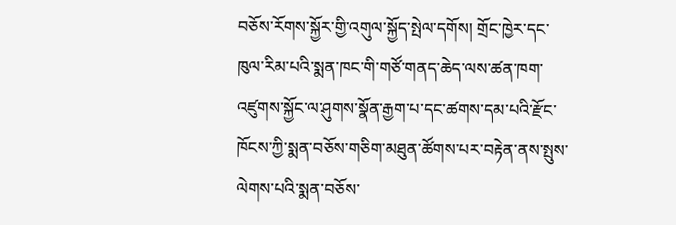བཅོས་རོགས་སྐྱོར་གྱི་འགུལ་སྐྱོད་སྤེལ་དགོས། གྲོང་ཁྱེར་དང་ཁུལ་རིམ་པའི་སྨན་ཁང་གི་གཙོ་གནད་ཆེད་ལས་ཚན་ཁག་འཛུགས་སྐྱོང་ལ་ཤུགས་སྣོན་རྒྱག་པ་དང་ཚགས་དམ་པའི་རྫོང་ཁོངས་ཀྱི་སྨན་བཅོས་གཅིག་མཐུན་ཚོགས་པར་བརྟེན་ནས་སྤུས་ལེགས་པའི་སྨན་བཅོས་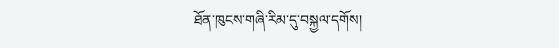ཐོན་ཁུངས་གཞི་རིམ་དུ་བསྐྱལ་དགོས།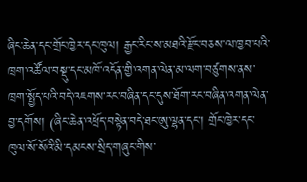ཞིང་ཆེན་དང་གྲོང་ཁྱེར་དང་ཁུལ། རྒྱང་རིང་ས་མཐའི་རྫོང་བཅས་ལ་ཁྱབ་པའི་ཁྲག་འཚོལ་བསྡུ་དང་མཁོ་འདོན་གྱི་འགན་ལེན་མ་ལག་བཙུགས་ནས་ཁྲག་སྤྱོད་པའི་བདེ་འཇགས་རང་བཞིན་དང་དུས་ཐོག་རང་བཞིན་འགན་ལེན་བྱ་དགོས། (ཞིང་ཆེན་འཕྲོད་བསྟེན་བདེ་ཐང་ཨུ་ལྷན་དང་། གྲོང་ཁྱེར་དང་ཁུལ་སོ་སོའི་མི་དམངས་སྲིད་གཞུང་གིས་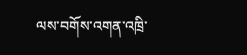ལས་བགོས་འགན་འཁྲི་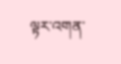ལྟར་འགན་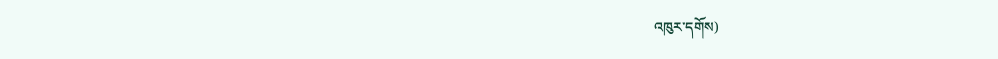འཁུར་དགོས)